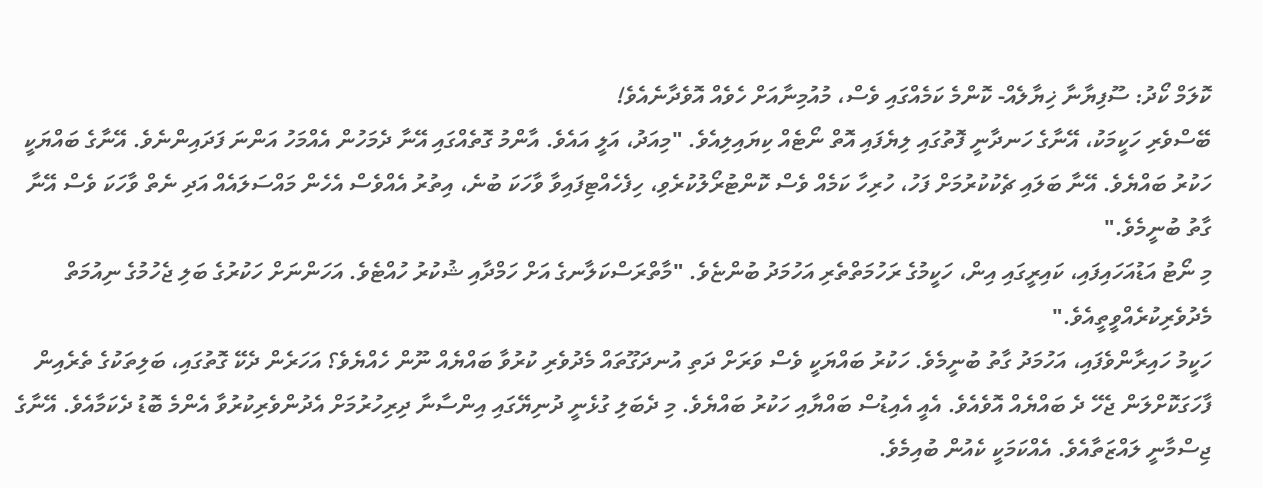ކޮލަމް ކޯދު: ސޫފިޔާނާ ޚިޔާލެއް- ކޮންމެ ކަމެއްގައި ވެސް، މުއުމިނާއަށް ހެވެއް އޮވެދާނެއެވެ!
ބޭސްވެރި ހަކީމަކު، އޭނާގެ ހަނދާނީ ފޮތުގައި ލިޔެފައި އޮތް ނޯޓެއް ކިޔައިލިއެވެ. "މިއަދު، އަލީ އައެވެ. އާންމު ގޮތެއްގައި އޭނާ ދެމަހުން އެއްމަހު އަންނަ ފަދައިންނެވެ. އޭނާގެ ބައްޔަކީ ހަކުރު ބައްޔެވެ. އޭނާ ބަލައި ޗެކުކުރުމަށް ފަހު، ހުރިހާ ކަމެއް ވެސް ކޮންޓުރޯލުކުރެވި، ހިފެހެއްޓިފައިވާ ވާހަކަ ބުނެ، އިތުރު އެއްވެސް އެހެން މައްސަލައެއް އަދި ނެތް ވާހަކަ ވެސް އޭނާ ގާތު ބުނީމެވެ."
މި ނޯޓު އަޑުއަހައިފައި، ކައިރީގައި އިން، ހަކީމުގެ ރަހުމަތްތެރި އަހުމަދު ބުންޏެވެ. "މާތްރަސްކަލާނގެ އަށް ހަމްދާއި ޝުކުރު ހުއްޓެވެ. އަހަންނަށް ހަކުރުގެ ބަލި ޖެހުމުގެ ނިއުމަތް މެދުވެރިކުރެއްވީތީއެވެ."
ހަކީމު ހައިރާންވެފައި، އަހުމަދު ގާތު ބުނީމެވެ. ހަކުރު ބައްޔަކީ ވެސް ވަރަށް ދަތި އުނދަގޫތައް މެދުވެރި ކުރުވާ ބައްޔެއް ނޫން ހެއްޔެވެ؟ އަހަރެން ދެކޭ ގޮތުގައި، ބަލިތަކުގެ ތެރެއިން ފާހަގަކޮށްލަން ޖެހޭ ދެ ބައްޔެއް އޮވެއެވެ. އެއީ އެއިޑުސް ބައްޔާއި ހަކުރު ބައްޔެވެ. މި ދެބަލި ގުޅެނީ ދުނިޔޭގައި އިންސާނާ ދިރިހުރުމަށް އެދުންވެރިކުރުވާ އެންމެ ބޮޑު ދެކަމާއެވެ. އޭނާގެ ޖިސްމާނީ ލައްޒަތާއެވެ. އެއްކަމަކީ ކެއުން ބުއިމެވެ.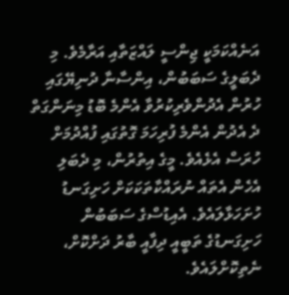އަނެއްކަމަކީ ޖިންސީ ލައްޒަތާއި އަރާމެވެ. މި ދެބަލީގެ ސަބަބުން، އިންސާނާ ދުނިޔޭގައި ހުރުން އެދުންވެރިކުރުވާ އެންމެ ބޮޑު މިނަންގަތް ދެ އެދުން އެންމެ ފުރިހަމަ ގޮތުގައި ފުއްދުމަށް ހުރަސް އެޅެއެވެ. މީގެ އިތުރުން، މި ދެބަލި އެހެން އެތައް ނުރައްކާތަކަކަށް ހަށިގަނޑު ހުށަހަޅާލައެވެ. އެއިޑުސްގެ ސަބަބުން ހަށިގަނޑުގެ ތަބީއީ ދިފާއީ ބާރު ދަށްކޮށް، ނެތިކޮށްލައެވެ.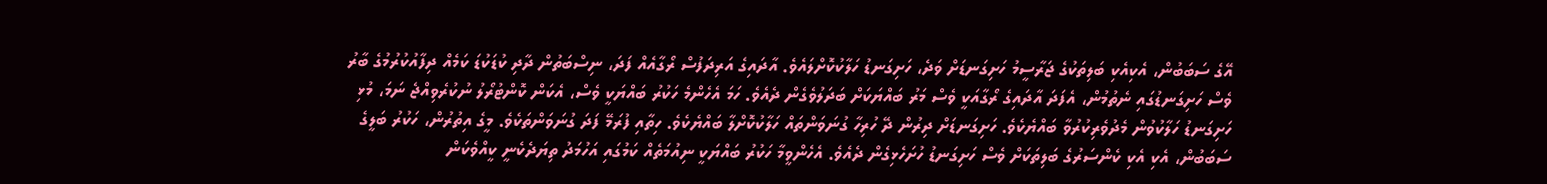އޭގެ ސަބަބުން، އެކިއެކި ބަލިތަކުގެ ޖަރާސީމު ހަށިގަނޑަށް ވަދެ، ހަށިގަނޑު ހަލާކުކޮށްލައެވެ. އާދައިގެ އަރިދަފުސް ރޯގާއެއް ފަދަ، ނިސްބަތުން ދާދި ކުޑަކުޑަ ކަމެއް ދިފާއުކުރުމުގެ ބާރު ވެސް ހަށިގަނޑުގައި ނެތުމުން، އެފަދަ އާދައިގެ ރޯގާއަކީ ވެސް މަރު ބައްޔަކަށް ބަދަލުވެގެން ދެއެވެ. ހަމަ އެހެންމެ ހަކުރު ބައްޔަކީ ވެސް، އެކަން ކޮންޓުރޯލު ނުކުރެވިއްޖެ ނަމަ، މުޅި ހަށިގަނޑު ހަލާކުވުން މެދުވެރިކުރުވާ ބައްޔެކެވެ. ހަށިގަނޑަށް ދިރުން ދޭ ހުރިހާ ގުނަވަންތައް ހަލާކުކޮށްލާ ބައްޔެކެވެ. ހިތާއި ފުރަމޭ ފަދަ ގުނަވަންތަކެވެ. މީގެ އިތުރުން، ހަކުރު ބަލީގެ ސަބަބުން، އެކި އެކި ކެންސަރުގެ ބަލިތަކަށް ވެސް ހަށިގަނޑު ހުށަހެޅިގެން ދެއެވެ. އެހެންވީމާ ހަކުރު ބައްޔަކީ ނިއުމަތެއް ކަމުގައި އަހުމަދު ތިޔަދެކެނީ ކީއްވެކަން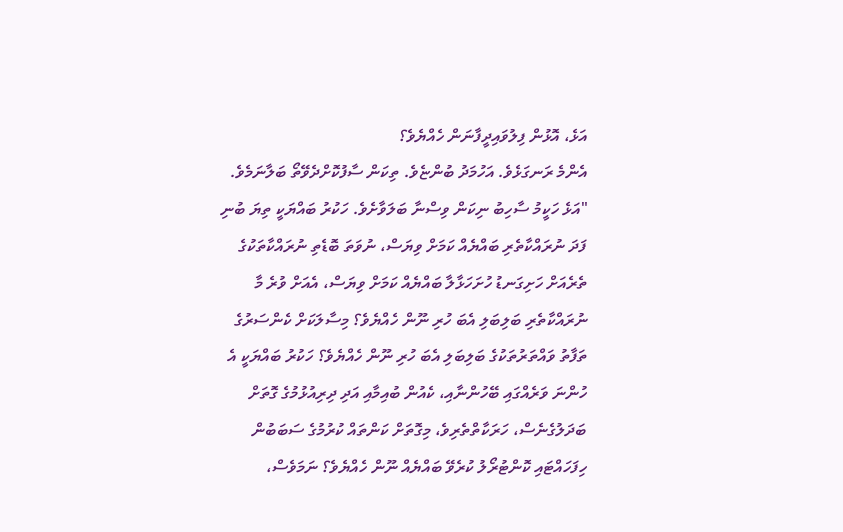އަޅެ، އޮޅުން ފިލުވައިދީފާނަން ހެއްޔެވެ؟
އެންމެ ރަނގަޅެވެ. އަހުމަދު ބުންޏެވެ. ތިކަން ސާފުކޮށްދެވޭތޯ ބަލާނަމެވެ. "އަޅެ ހަކީމު ސާހިބު ނިކަން ވިސްނާ ބަލަވާށެވެ. ހަކުރު ބައްޔަކީ ތިޔަ ބުނި ފަދަ ނުރައްކާތެރި ބައްޔެއް ކަމަށް ވިޔަސް، ނުވަތަ ބޮޑެތި ނުރައްކާތަކުގެ ތެރެއަށް ހަށިގަނޑު ހުށަހަޅާލާ ބައްޔެއް ކަމަށް ވިޔަސް، އެއަށް ވުރެ މާ ނުރައްކާތެރި ބަލިބަލި އެބަ ހުރި ނޫން ހެއްޔެވެ؟ މިސާލަކަށް ކެންސަރުގެ ތަފާތު ވައްތަރުތަކުގެ ބަލިބަލި އެބަ ހުރި ނޫން ހެއްޔެވެ؟ ހަކުރު ބައްޔަކީ އެ ހުންނަ ވަރެއްގައި ބޭހުންނާއި، ކެއުން ބުއިމާއި އަދި ދިރިއުޅުމުގެ ގޮތަށް ބަދަލުގެނެސް، ހަރަކާތްތެރިވެ، މިގޮތަށް ކަންތައް ކުރުމުގެ ސަބަބުން ހިފަހައްޓައި ކޮންޓުރޯލު ކުރެވޭ ބައްޔެއް ނޫން ހެއްޔެވެ؟ ނަމަވެސް،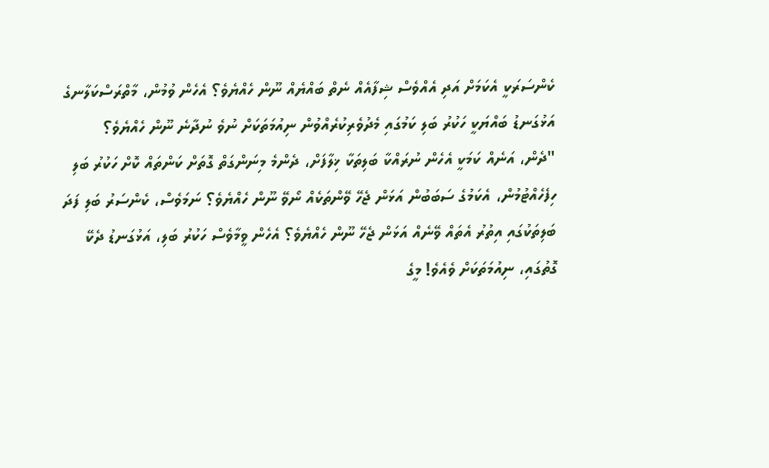ކެންސަރަކީ އެކަމަށް އަދި އެއްވެސް ޝިފާއެއް ނެތް ބައްޔެއް ނޫން ހެއްޔެވެ؟ އެހެން ވުމުން، މާތްރަސްކަލާނގެ އަޅުގަނޑު ބައްޔަކީ ހަކުރު ބަލި ކަމުގައި މެދުވެރިކުރެއްވުން ނިއުމަތަކަށް ނުވެ ނުދާނެ ނޫން ހެއްޔެވެ؟
"ދެން، އަނެއް ކަމަކީ އެހެން ނުރައްކާ ބަލިތަކާ ޚިލާފަށް، ދެންމެ މިނަންގަތް ގޮތަށް ކަންތައް ކޮށް ހަކުރު ބަލި ހިފެހެއްޓުމުން، އެކަމުގެ ސަބަބުން އަޅަން ޖެހޭ ވޭންތަކެއް ނޯވޭ ނޫން ހެއްޔެވެ؟ ނަމަވެސް، ކެންސަރު ބަލި ފަދަ ބަލިތަކުގައި އިތުރު އެތައް ވޭނެއް އަޅަން ޖެހޭ ނޫން ހެއްޔެވެ؟ އެހެން ވީމާވެސް ހަކުރު ބަލި، އަޅުގަނޑު ދެކޭ ގޮތުގައި، ނިއުމަތަކަށް ވެއެވެ! މީގެ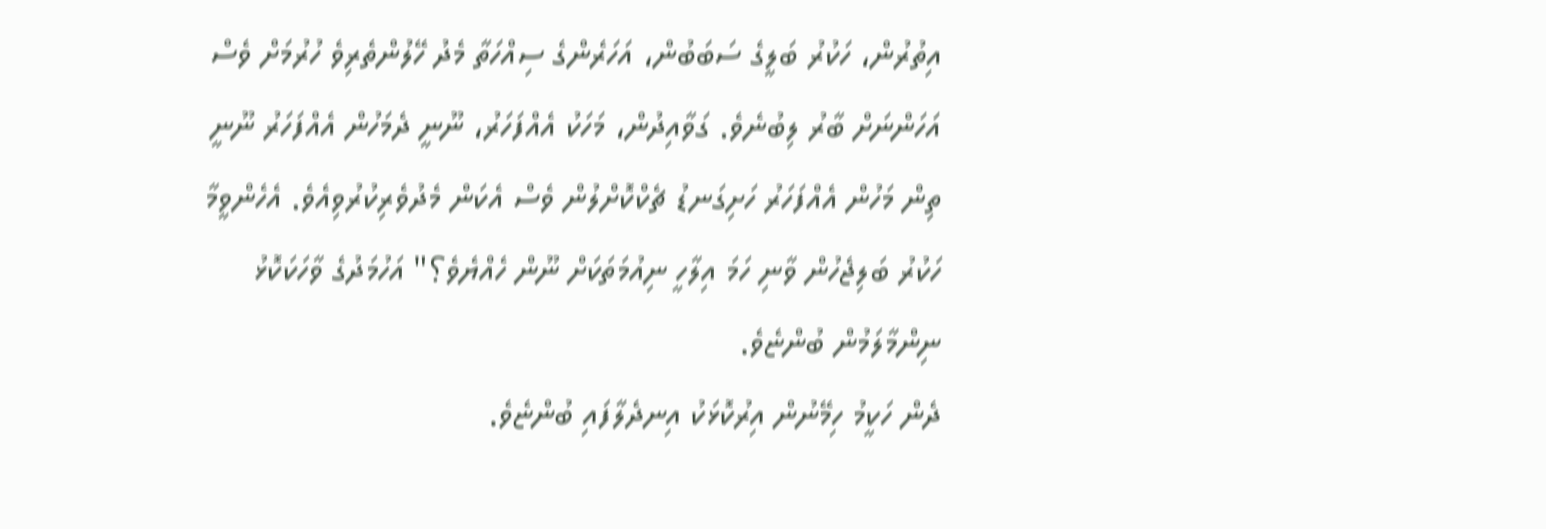އިތުރުން، ހަކުރު ބަލީގެ ސަބަބުން، އަހަރެންގެ ސިއްހަތާ މެދު ހޭލުންތެރިވެ ހުރުމަށް ވެސް އަހަންނަށް ބާރު ލިބުނެވެ. ގަވާއިދުން، މަހަކު އެއްފަހަރު، ނޫނީ ދެމަހުން އެއްފަހަރު ނޫނީ ތިން މަހުން އެއްފަހަރު ހަށިގަނޑު ޗެކްކޮށްލުން ވެސް އެކަން މެދުވެރިކުރުވިއެވެ. އެހެންވީމާ ހަކުރު ބަލިޖެހުން ވާނި ހަމަ އިލާހީ ނިއުމަތަކަށް ނޫން ހެއްޔެވެ؟" އަހުމަދުގެ ވާހަކަކޮޅު ނިންމާލަމުން ބުންޏެވެ.
ދެން ހަކީމު ހިމޭނުން އިރުކޮޅަކު އިނދެލާފައި ބުންޏެވެ.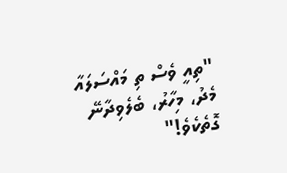"ތިއީ ވެސް ތި މައްސަލައާ މެދު، މިހާރު، ބެލެވިދާނޭ ގޮތެކެވެ!"